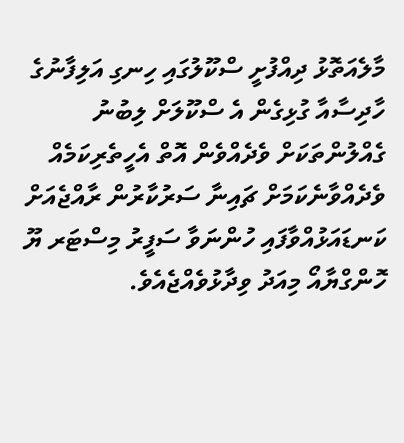މާލެއަތޮޅު ދިއްފުށީ ސްކޫލުގައި ހިނގި އަލިފާނުގެ ހާދިސާއާ ގުޅިގެން އެ ސްކޫލަށް ލިބުނު ގެއްލުންތަކަށް ވެދެއްވެން އޮތް އެހީތެރިކަމެއް ވެދެއްވާނެކަމަށް ޗައިނާ ސަރުކާރުން ރާއްޖެއަށް ކަނޑައަޅުއްވާފައި ހުންނަވާ ސަފީރު މިސްޓަރ ޔޫ ހޮންގްޔާއޯ މިއަދު ވިދާޅުވެއްޖެއެވެ.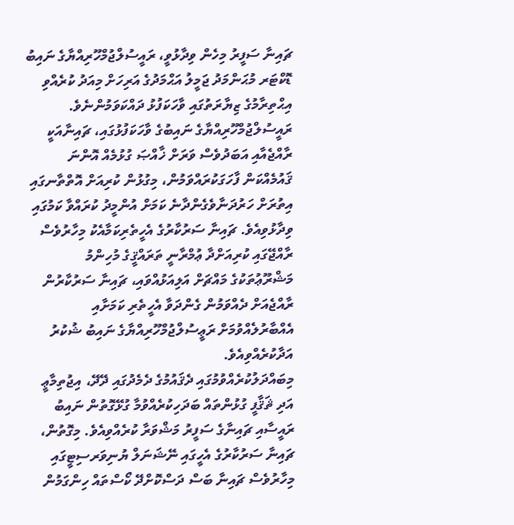ޗައިނާ ސަފީރު މިހެން ވިދާޅުވީ، ރައީސުލްޖުމްހޫރިއްޔާގެ ނައިބު ޑޮކްޓަރ މުޙަންމަދު ޖަމީލު އަޙްމަދުގެ އަރިހަށް މިއަދު ކުރެއްވި އިޙްތިރާމުގެ ޒިޔާރަތުގައި ވާހަކަފުޅު ދައްކަވަމުންނެވެ.
ރައީސުލްޖުމްހޫރިއްޔާގެ ނައިބުގެ ވާހަކަފުޅުގައި، ޗައިނާއަކީ ރާއްޖެއާއި އަބަދުވެސް ވަރަށް ޚާއްޞަ ގުޅުމެއް އޮންނަ ޤައުމެއްކަން ފާހަގަކުރައްވަމުން، މިގުޅުން ކުރިއަށް އޮތްތާނގައި އިތުރަށް ހަރުދަނާވެގެންދާނެ ކަމަށް އުންމީދު ކުރައްވާ ކަމުގައި ވިދާޅުވިއެވެ. ޗައިނާ ސަރުކާރުގެ އެހީތެރިކަމާއެކު މިހާރުވެސް ރާއްޖޭގައި ކުރިއަށްދާ ޢުމްރާނީ ތަރައްޤީގެ މުހިންމު މަޝްރޫޢުތަކުގެ މައްޗަށް އަލިއަޅުއްވައި، ޗައިނާ ސަރުކާރުން ރާއްޖެއަށް ދެއްވަމުން ގެންދަވާ އެހީތެރި ކަމަށާއި އެއްބާރުލެއްވުމަށް ރަޢީސުލްޖުމްހޫރިއްޔާގެ ނައިބު ޝުކުރު އަދާކުރެއްވިއެވެ.
މިބައްދަލުކުރެއްވުމުގައި ދެޤައުމުގެ ދެމެދުގައި ދޭދޭ، އިޖުތިމާޢީ އަދި ޘަޤާފީ ގުޅުންތައް ބަދަހިކުރެއްވުމާ ގުޅޭގޮތުން ނައިބު ރައީސާއި ޗައިނާގެ ސަފީރު މަޝްވަރާ ކުރެއްވިއެވެ. މިގޮތުން، ޗައިނާ ސަރުކާރުގެ އެހީގައި ނޭޝަނަލް ޔުނިވަރސިޓީގައި މިހާރުވެސް ޗައިނާ ބަސް ދަސްކޮށްދޭ ކޯސްތައް ހިންގަމުން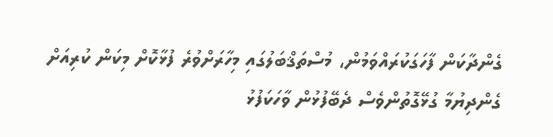ގެންދާކަން ފާހަގަކުރައްވަމުން، މުސްތަޤްބަލުގައި މިހާރަށްވުރެ ފުޅާކޮށް މިކަން ކުރިއަށް ގެންދިޔުމާ ގުޅޭގޮތުންވެސް ދެބޭފުޅުން ވާހަކަފުޅު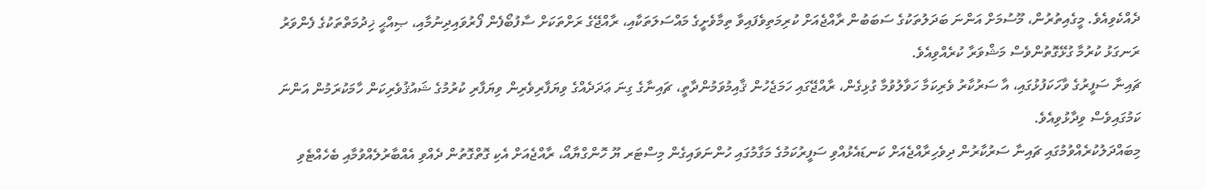ދެއްކެވިއެވެ. މީގެއިތުރުން، މޫސުމަށް އަންނަ ބަދަލުތަކުގެ ސަބަބުން ރާއްޖެއަށް ކުރިމަތިވެފައިވާ ތިމާވެށީގެ މައްސަލަތަކާއި، ރާއްޖޭގެ ރަށްތަކަށް ސާފުބޯފެން ފޯރުވައިދިނުމާއި، ޞިއްޙީ ޚިދުމަތްތަކުގެ ފެންވަރު ރަނގަޅު ކުރުމާ ގުޅޭގޮތުންވެސް މަޝްވަރާ ކުރެއްވިއެވެ.
ޗައިނާ ސަފީރުގެ ވާހަކަފުޅުގައި، އާ ސަރުކާރު ވެރިކަމާ ހަވާލުވުމާ ގުޅިގެން، ރާއްޖޭގައި ހަމަޖެހުން ޤާއިމުވަމުންދާތީ، ޗައިނާގެ ގިނަ ޢަދަދެއްގެ ވިޔަފާރިވެރިން ވިޔަފާރި ކުރުމުގެ ޝައުޤުވެރިކަން ހާމަކުރަމުން އަންނަ ކަމުގައިވެސް ވިދާޅުވިއެވެ.
މިބައްދަލުކުރެއްވުމުގައި ޗައިނާ ސަރުކާރުން ދިވެހިރާއްޖެއަށް ކަނޑައެޅުއްވި ސަފީރުކަމުގެ މަގާމުގައި ހުންނަވައިގެން މިސްޓަރ ޔޫ ހޮންގްޔާއޯ، ރާއްޖެއަށް އެކި ގޮތްގޮތުން ދެއްވި އެއްބާރުލެއްވުމާއި ބެހެއްޓެވި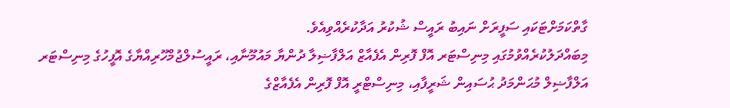ގާތްކަމަށްޓަކައި ސަފީރަށް ނައިބު ރައީސް ޝުކުރު އަދާކުރެއްވިއެވެ.
މިބައްދަލުކުރެއްވުމުގައި މިނިސްޓަރ އޮފް ފޮރިން އެފެއާޒް އަލްފާޟިލާ ދުންޔާ މައުމޫނާއި، ރައީސުލްޖުމްހޫރިއްޔާގެ އޮފީހުގެ މިނިސްޓަރ އަލްފާޟިލް މުޙަންމަދު ޙުސައިން ޝަރީފާއި، މިނިސްޓްރީ އޮފް ފޮރިން އެފެއާޒްގެ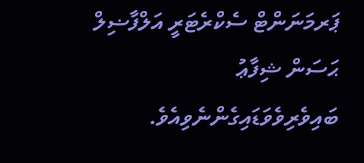ޕަރމަނަންޓް ސެކްރެޓަރީ އަލްފާޟިލް ޙަސަން ޝިފާޢު ބައިވެރިވެވަޑައިގެންނެވިއެވެ.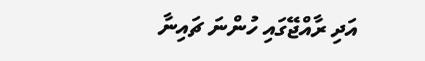އަދި ރާއްޖޭގައި ހުންނަ ޗައިނާ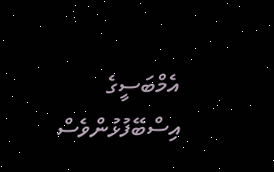އެމްބަސީގެ އިސްބޭފުޅުންވެސް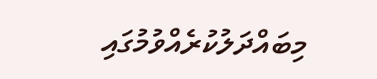މިބައްދަލުކުރެއްވުމުގައި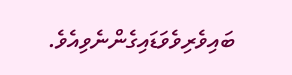ބައިވެރިވެވަޑައިގެންނެވިއެވެ.